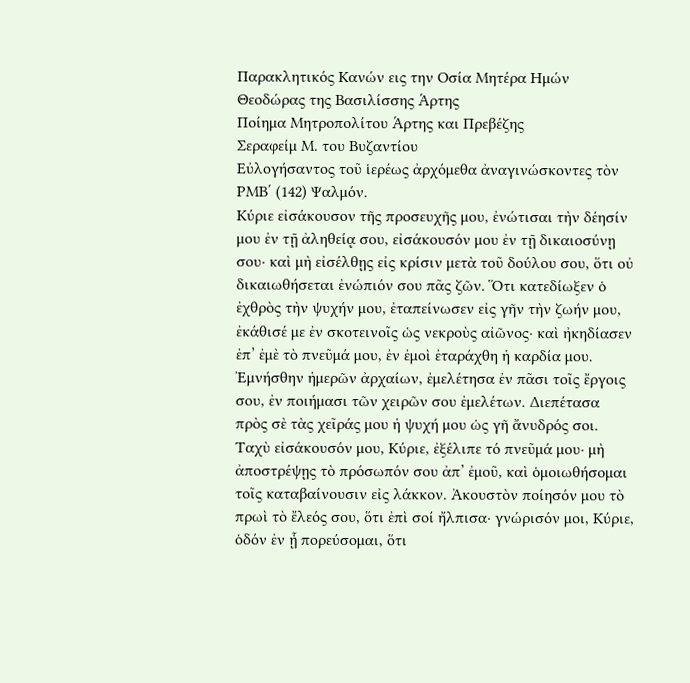Παρακλητικός Κανών εις την Οσία Μητέρα Ημών Θεοδώρας της Βασιλίσσης Άρτης
Ποίημα Μητροπολίτου Άρτης και Πρεβέζης
Σεραφείμ Μ. του Βυζαντίου
Εὐλογήσαντος τοῦ ἱερέως ἀρχόμεθα ἀναγινώσκοντες τὸν ΡΜΒ΄ (142) Ψαλμόν.
Κύριε εἰσάκουσον τῆς προσευχῆς μου, ἐνώτισαι τὴν δέησίν μου ἐν τῇ ἀληθείᾳ σου, εἰσάκουσόν μου ἐν τῇ δικαιοσύνῃ σου· καὶ μὴ εἰσέλθῃς εἰς κρίσιν μετὰ τοῦ δούλου σου, ὅτι οὐ δικαιωθήσεται ἐνώπιόν σου πᾶς ζῶν. Ὅτι κατεδίωξεν ὁ ἐχθρὸς τὴν ψυχήν μου, ἐταπείνωσεν εἰς γῆν τὴν ζωήν μου, ἐκάθισέ με ἐν σκοτεινοῖς ὡς νεκροὺς αἰῶνος· καὶ ἠκηδίασεν ἐπ’ ἐμὲ τὸ πνεῦμά μου, ἐν ἐμοὶ ἐταράχθη ἡ καρδία μου. Ἐμνήσθην ἡμερῶν ἀρχαίων, ἐμελέτησα ἐν πᾶσι τοῖς ἔργοις σου, ἐν ποιήμασι τῶν χειρῶν σου ἐμελέτων. Διεπέτασα πρὸς σὲ τὰς χεῖράς μου ἡ ψυχή μου ὡς γῆ ἄνυδρός σοι. Ταχὺ εἰσάκουσόν μου, Κύριε, ἐξέλιπε τό πνεῦμά μου· μὴ ἀποστρέψῃς τὸ πρόσωπόν σου ἀπ’ ἐμοῦ, καὶ ὁμοιωθήσομαι τοῖς καταβαίνουσιν εἰς λάκκον. Ἀκουστὸν ποίησόν μου τὸ πρωὶ τὸ ἔλεός σου, ὅτι ἐπὶ σοί ἤλπισα· γνώρισόν μοι, Κύριε, ὁδόν ἐν ᾗ πορεύσομαι, ὅτι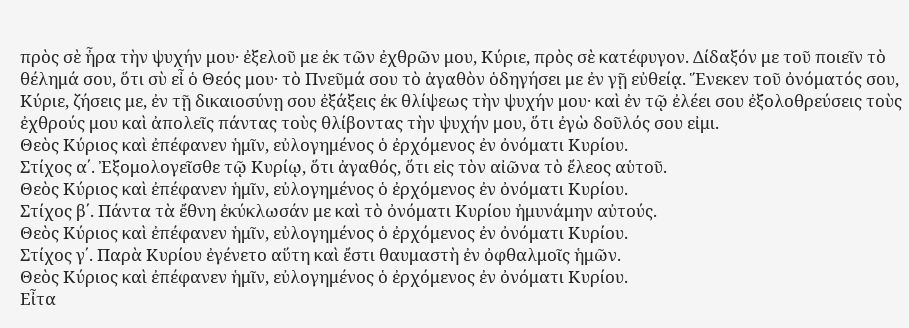πρὸς σὲ ἦρα τὴν ψυχήν μου· ἐξελοῦ με ἐκ τῶν ἐχθρῶν μου, Κύριε, πρὸς σὲ κατέφυγον. Δίδαξόν με τοῦ ποιεῖν τὸ θέλημά σου, ὅτι σὺ εἶ ὁ Θεός μου· τὸ Πνεῦμά σου τὸ ἀγαθὸν ὁδηγήσει με ἐν γῇ εὐθείᾳ. Ἕνεκεν τοῦ ὀνόματός σου, Κύριε, ζήσεις με, ἐν τῇ δικαιοσύνῃ σου ἐξάξεις ἐκ θλίψεως τὴν ψυχήν μου· καὶ ἐν τῷ ἐλέει σου ἐξολοθρεύσεις τοὺς ἐχθρούς μου καὶ ἀπολεῖς πάντας τοὺς θλίβοντας τὴν ψυχήν μου, ὅτι ἐγὼ δοῦλός σου εἰμι.
Θεὸς Κύριος καὶ ἐπέφανεν ἡμῖν, εὐλογημένος ὁ ἐρχόμενος ἐν ὀνόματι Κυρίου.
Στίχος α΄. Ἐξομολογεῖσθε τῷ Κυρίῳ, ὅτι ἀγαθός, ὅτι εἰς τὸν αἰῶνα τὸ ἔλεος αὑτοῦ.
Θεὸς Κύριος καὶ ἐπέφανεν ἡμῖν, εὐλογημένος ὁ ἐρχόμενος ἐν ὀνόματι Κυρίου.
Στίχος β΄. Πάντα τὰ ἔθνη ἐκύκλωσάν με καὶ τὸ ὀνόματι Κυρίου ἠμυνάμην αὐτούς.
Θεὸς Κύριος καὶ ἐπέφανεν ἡμῖν, εὐλογημένος ὁ ἐρχόμενος ἐν ὀνόματι Κυρίου.
Στίχος γ΄. Παρὰ Κυρίου ἐγένετο αὕτη καὶ ἔστι θαυμαστὴ ἐν ὀφθαλμοῖς ἡμῶν.
Θεὸς Κύριος καὶ ἐπέφανεν ἡμῖν, εὐλογημένος ὁ ἐρχόμενος ἐν ὀνόματι Κυρίου.
Εἶτα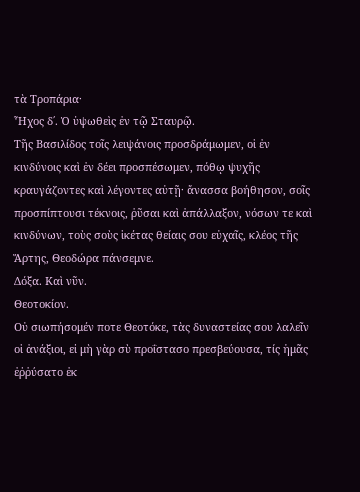τὰ Τροπάρια·
Ἦχος δ΄. Ὁ ὑψωθεὶς ἐν τῷ Σταυρῷ.
Τῆς Βασιλίδος τοῖς λειψάνοις προσδράμωμεν, οἱ ἐν κινδύνοις καὶ ἐν δέει προσπέσωμεν, πόθῳ ψυχῆς κραυγάζοντες καὶ λέγοντες αὐτῇ· ἄνασσα βοήθησον, σοῖς προσπίπτουσι τέκνοις, ῥῦσαι καὶ ἀπάλλαξον, νόσων τε καὶ κινδύνων, τοὺς σοὺς ἱκέτας θείαις σου εὐχαῖς, κλέος τῆς Ἄρτης, Θεοδώρα πάνσεμνε.
Δόξα. Καὶ νῦν.
Θεοτοκίον.
Οὐ σιωπήσομέν ποτε Θεοτόκε, τὰς δυναστείας σου λαλεῖν οἱ ἀνάξιοι, εἰ μὴ γὰρ σὺ προΐστασο πρεσβεύουσα, τίς ἡμᾶς ἐῤῥύσατο ἐκ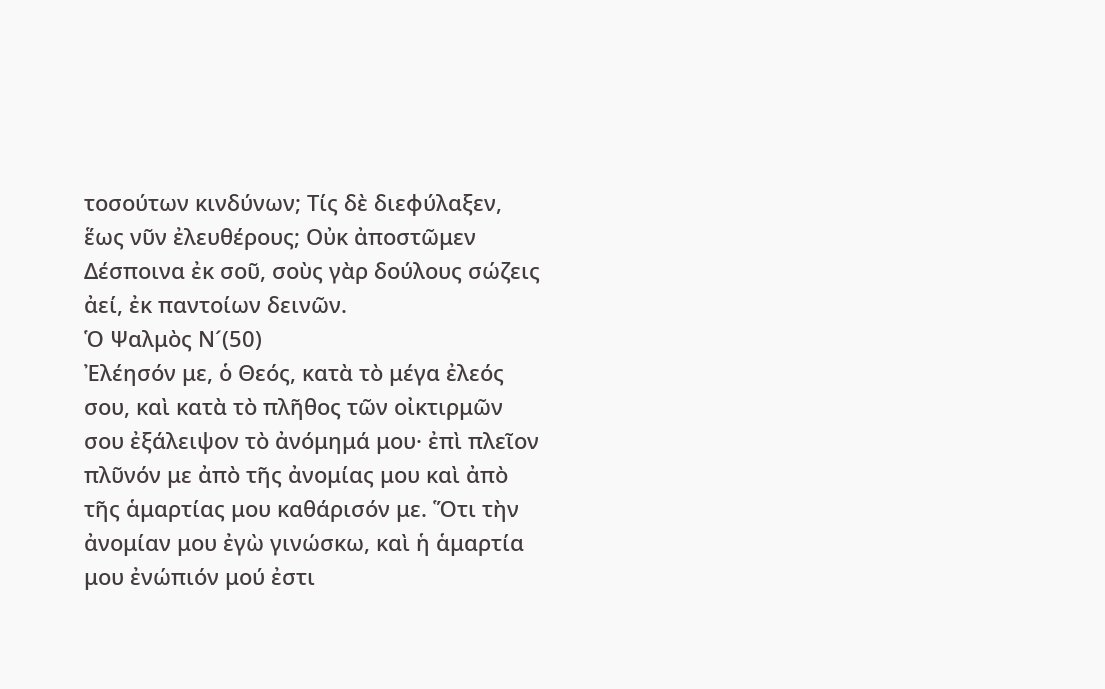τοσούτων κινδύνων; Τίς δὲ διεφύλαξεν, ἕως νῦν ἐλευθέρους; Οὐκ ἀποστῶμεν Δέσποινα ἐκ σοῦ, σοὺς γὰρ δούλους σώζεις ἀεί, ἐκ παντοίων δεινῶν.
Ὁ Ψαλμὸς Ν´(50)
Ἐλέησόν με, ὁ Θεός, κατὰ τὸ μέγα ἐλεός σου, καὶ κατὰ τὸ πλῆθος τῶν οἰκτιρμῶν σου ἐξάλειψον τὸ ἀνόμημά μου· ἐπὶ πλεῖον πλῦνόν με ἀπὸ τῆς ἀνομίας μου καὶ ἀπὸ τῆς ἁμαρτίας μου καθάρισόν με. Ὅτι τὴν ἀνομίαν μου ἐγὼ γινώσκω, καὶ ἡ ἁμαρτία μου ἐνώπιόν μού ἐστι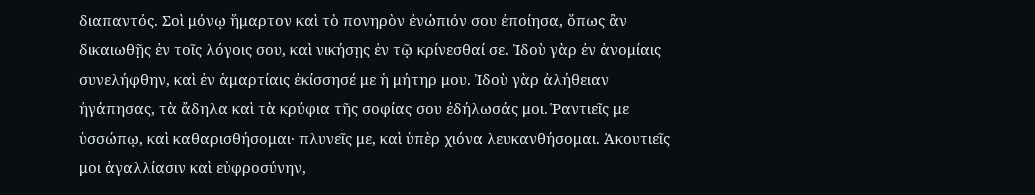διαπαντός. Σοὶ μόνῳ ἥμαρτον καὶ τὸ πονηρὸν ἐνώπιόν σου ἐποίησα, ὅπως ἂν δικαιωθῇς ἐν τοῖς λόγοις σου, καὶ νικήσῃς ἐν τῷ κρίνεσθαί σε. Ἰδοὺ γὰρ ἐν ἀνομίαις συνελήφθην, καὶ ἐν ἁμαρτίαις ἐκίσσησέ με ἡ μήτηρ μου. Ἰδοὺ γὰρ ἀλήθειαν ἠγάπησας, τὰ ἄδηλα καὶ τὰ κρύφια τῆς σοφίας σου ἐδήλωσάς μοι. Ῥαντιεῖς με ὑσσώπῳ, καὶ καθαρισθήσομαι· πλυνεῖς με, καὶ ὑπὲρ χιόνα λευκανθήσομαι. Ἀκουτιεῖς μοι ἀγαλλίασιν καὶ εὐφροσύνην,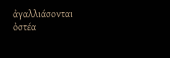ἀγαλλιάσονται ὀστέα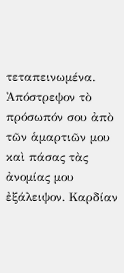τεταπεινωμένα. Ἀπόστρεψον τὸ πρόσωπόν σου ἀπὸ τῶν ἁμαρτιῶν μου καὶ πάσας τὰς ἀνομίας μου ἐξάλειψον. Καρδίαν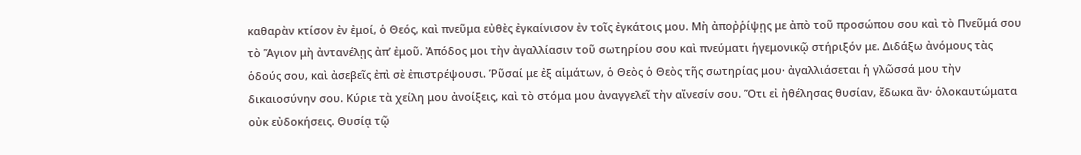καθαρὰν κτίσον ἐν ἐμοί, ὁ Θεός, καὶ πνεῦμα εὐθὲς ἐγκαίνισον ἐν τοῖς ἐγκάτοις μου. Μὴ ἀποῤῥίψῃς με ἀπὸ τοῦ προσώπου σου καὶ τὸ Πνεῦμά σου τὸ Ἅγιον μὴ ἀντανέλῃς ἀπ’ ἐμοῦ. Ἀπόδος μοι τὴν ἀγαλλίασιν τοῦ σωτηρίου σου καὶ πνεύματι ἡγεμονικῷ στήριξόν με. Διδάξω ἀνόμους τὰς ὁδούς σου, καὶ ἀσεβεῖς ἐπὶ σὲ ἐπιστρέψουσι. Ῥῦσαί με ἐξ αἱμάτων, ὁ Θεὸς ὁ Θεὸς τῆς σωτηρίας μου· ἀγαλλιάσεται ἡ γλῶσσά μου τὴν δικαιοσύνην σου. Κύριε τὰ χείλη μου ἀνοίξεις, καὶ τὸ στόμα μου ἀναγγελεῖ τὴν αἴνεσίν σου. Ὅτι εἰ ἠθέλησας θυσίαν, ἔδωκα ἂν· ὁλοκαυτώματα οὐκ εὐδοκήσεις. Θυσίᾳ τῷ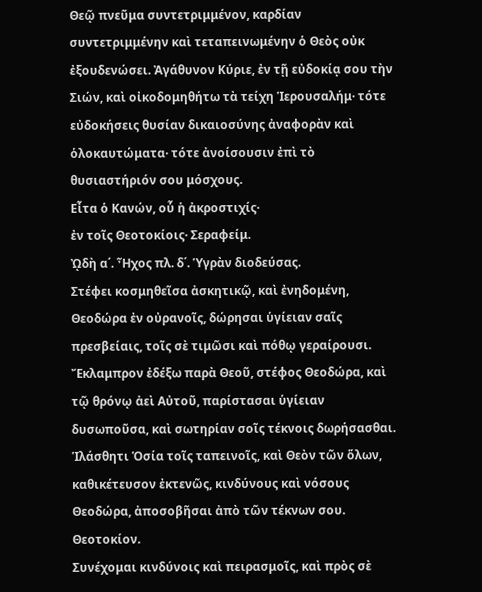Θεῷ πνεῦμα συντετριμμένον, καρδίαν συντετριμμένην καὶ τεταπεινωμένην ὁ Θεὸς οὐκ ἐξουδενώσει. Ἀγάθυνον Κύριε, ἐν τῇ εὐδοκίᾳ σου τὴν Σιών, καὶ οἰκοδομηθήτω τὰ τείχη Ἱερουσαλήμ· τότε εὐδοκήσεις θυσίαν δικαιοσύνης ἀναφορὰν καὶ ὁλοκαυτώματα· τότε ἀνοίσουσιν ἐπὶ τὸ θυσιαστήριόν σου μόσχους.
Εἶτα ὁ Κανών, οὗ ἡ ἀκροστιχίς·
ἐν τοῖς Θεοτοκίοις· Σεραφείμ.
ᾨδὴ α΄. Ἦχος πλ. δ΄. Ὑγρὰν διοδεύσας.
Στέφει κοσμηθεῖσα ἀσκητικῷ, καὶ ἐνηδομένη, Θεοδώρα ἐν οὐρανοῖς, δώρησαι ὑγίειαν σαῖς πρεσβείαις, τοῖς σὲ τιμῶσι καὶ πόθῳ γεραίρουσι.
Ἔκλαμπρον ἐδέξω παρὰ Θεοῦ, στέφος Θεοδώρα, καὶ τῷ θρόνῳ ἀεὶ Αὐτοῦ, παρίστασαι ὑγίειαν δυσωποῦσα, καὶ σωτηρίαν σοῖς τέκνοις δωρήσασθαι.
Ἱλάσθητι Ὁσία τοῖς ταπεινοῖς, καὶ Θεὸν τῶν ὅλων, καθικέτευσον ἐκτενῶς, κινδύνους καὶ νόσους Θεοδώρα, ἀποσοβῆσαι ἀπὸ τῶν τέκνων σου.
Θεοτοκίον.
Συνέχομαι κινδύνοις καὶ πειρασμοῖς, καὶ πρὸς σὲ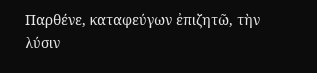Παρθένε, καταφεύγων ἐπιζητῶ, τὴν λύσιν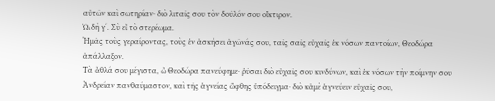αὐτῶν καὶ σωτηρίαν· διὸ λιταῖς σου τὸν δοῦλόν σου οἴκτιρον.
ᾨδὴ γ΄. Σὺ εἶ τὸ στερέωμα.
Ἡμᾶς τοὺς γεραίροντας, τοὺς ἐν ἀσκήσει ἀγῶνάς σου, ταῖς σαῖς εὐχαῖς ἐκ νόσων παντοίων, Θεοδώρα ἀπάλλαξον.
Τὰ ἆθλά σου μέγιστα, ὦ Θεοδώρα πανεύφημε· ῥῦσαι διὸ εὐχαῖς σου κινδύνων, καὶ ἐκ νόσων τὴν ποίμνην σου
Ἀνδρείαν πανθαύμαστον, καὶ τῆς ἁγνείας ὤφθης ὑπόδειγμα· διὸ κἀμὲ ἁγνεύειν εὐχαῖς σου,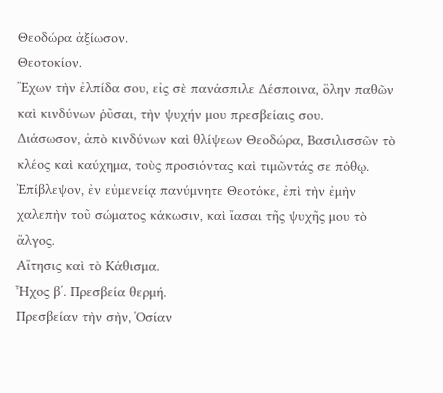Θεοδώρα ἀξίωσον.
Θεοτοκίον.
Ἔχων τὴν ἐλπίδα σου, εἰς σὲ πανάσπιλε Δέσποινα, ὅλην παθῶν καὶ κινδύνων ῥῦσαι, τὴν ψυχήν μου πρεσβείαις σου.
Διάσωσον, ἀπὸ κινδύνων καὶ θλίψεων Θεοδώρα, Βασιλισσῶν τὸ κλέος καὶ καύχημα, τοὺς προσιόντας καὶ τιμῶντάς σε πόθῳ.
Ἐπίβλεψον, ἐν εὐμενείᾳ πανύμνητε Θεοτόκε, ἐπὶ τὴν ἐμὴν χαλεπὴν τοῦ σώματος κάκωσιν, καὶ ἴασαι τῆς ψυχῆς μου τὸ ἄλγος.
Αἴτησις καὶ τὸ Κάθισμα.
Ἦχος β΄. Πρεσβεία θερμή.
Πρεσβείαν τὴν σὴν, Ὁσίαν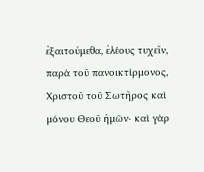ἐξαιτούμεθα, ἐλέους τυχεῖν, παρὰ τοῦ πανοικτίρμονος, Χριστοῦ τοῦ Σωτῆρος καὶ μόνου Θεοῦ ἡμῶν· καὶ γὰρ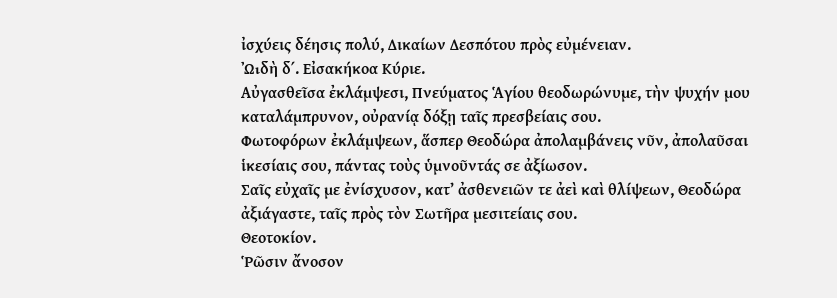ἰσχύεις δέησις πολύ, Δικαίων Δεσπότου πρὸς εὐμένειαν.
ᾨδὴ δ΄. Εἰσακήκοα Κύριε.
Αὐγασθεῖσα ἐκλάμψεσι, Πνεύματος Ἁγίου θεοδωρώνυμε, τὴν ψυχήν μου καταλάμπρυνον, οὐρανίᾳ δόξῃ ταῖς πρεσβείαις σου.
Φωτοφόρων ἐκλάμψεων, ἅσπερ Θεοδώρα ἀπολαμβάνεις νῦν, ἀπολαῦσαι ἱκεσίαις σου, πάντας τοὺς ὑμνοῦντάς σε ἀξίωσον.
Σαῖς εὐχαῖς με ἐνίσχυσον, κατ’ ἀσθενειῶν τε ἀεὶ καὶ θλίψεων, Θεοδώρα ἀξιάγαστε, ταῖς πρὸς τὸν Σωτῆρα μεσιτείαις σου.
Θεοτοκίον.
Ῥῶσιν ἄνοσον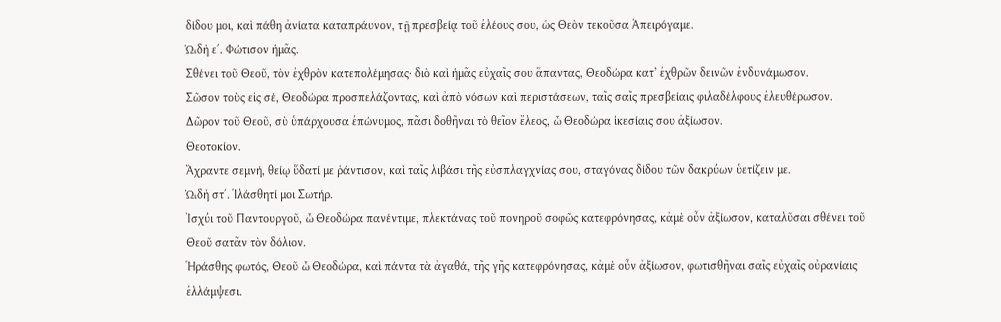δίδου μοι, καὶ πάθη ἀνίατα καταπράυνον, τῇ πρεσβείᾳ τοῦ ἐλέους σου, ὡς Θεὸν τεκοῦσα Ἀπειρόγαμε.
ᾨδὴ ε΄. Φώτισον ἡμᾶς.
Σθένει τοῦ Θεοῦ, τὸν ἐχθρὸν κατεπολέμησας· διὸ καὶ ἡμᾶς εὐχαῖς σου ἅπαντας, Θεοδώρα κατ’ ἐχθρῶν δεινῶν ἐνδυνάμωσον.
Σῶσον τοὺς εἰς σέ, Θεοδώρα προσπελάζοντας, καὶ ἀπὸ νόσων καὶ περιστάσεων, ταῖς σαῖς πρεσβείαις φιλαδέλφους ἐλευθέρωσον.
Δῶρον τοῦ Θεοῦ, σὺ ὑπάρχουσα ἐπώνυμος, πᾶσι δοθῆναι τὸ θεῖον ἔλεος, ὦ Θεοδώρα ἱκεσίαις σου ἀξίωσον.
Θεοτοκίον.
Ἄχραντε σεμνή, θείῳ ὕδατί με ῥάντισον, καὶ ταῖς λιβάσι τῆς εὐσπλαγχνίας σου, σταγόνας δίδου τῶν δακρύων ὑετίζειν με.
ᾨδὴ στ΄. Ἱλάσθητί μοι Σωτήρ.
Ἰσχύι τοῦ Παντουργοῦ, ὦ Θεοδώρα πανέντιμε, πλεκτάνας τοῦ πονηροῦ σοφῶς κατεφρόνησας, κἀμὲ οὖν ἀξίωσον, καταλῦσαι σθένει τοῦ Θεοῦ σατᾶν τὸν δόλιον.
Ἡράσθης φωτός, Θεοῦ ὦ Θεοδώρα, καὶ πάντα τὰ ἀγαθά, τῆς γῆς κατεφρόνησας, κἀμὲ οὖν ἀξίωσον, φωτισθῆναι σαῖς εὐχαῖς οὐρανίαις ἐλλάμψεσι.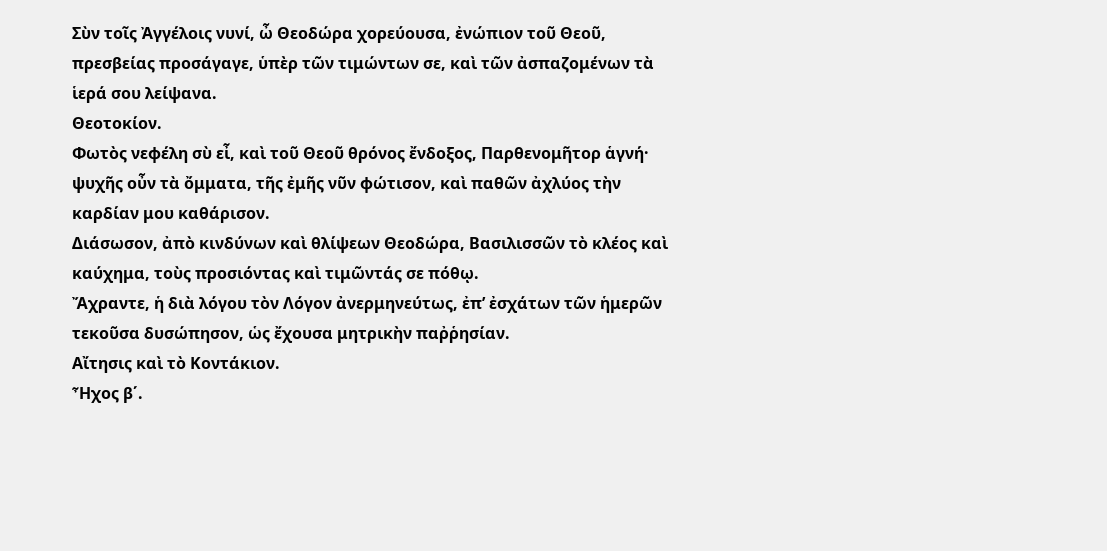Σὺν τοῖς Ἀγγέλοις νυνί, ὦ Θεοδώρα χορεύουσα, ἐνώπιον τοῦ Θεοῦ, πρεσβείας προσάγαγε, ὑπὲρ τῶν τιμώντων σε, καὶ τῶν ἀσπαζομένων τὰ ἱερά σου λείψανα.
Θεοτοκίον.
Φωτὸς νεφέλη σὺ εἶ, καὶ τοῦ Θεοῦ θρόνος ἔνδοξος, Παρθενομῆτορ ἁγνή· ψυχῆς οὖν τὰ ὄμματα, τῆς ἐμῆς νῦν φώτισον, καὶ παθῶν ἀχλύος τὴν καρδίαν μου καθάρισον.
Διάσωσον, ἀπὸ κινδύνων καὶ θλίψεων Θεοδώρα, Βασιλισσῶν τὸ κλέος καὶ καύχημα, τοὺς προσιόντας καὶ τιμῶντάς σε πόθῳ.
Ἄχραντε, ἡ διὰ λόγου τὸν Λόγον ἀνερμηνεύτως, ἐπ’ ἐσχάτων τῶν ἡμερῶν τεκοῦσα δυσώπησον, ὡς ἔχουσα μητρικὴν παῤῥησίαν.
Αἴτησις καὶ τὸ Κοντάκιον.
Ἦχος β΄.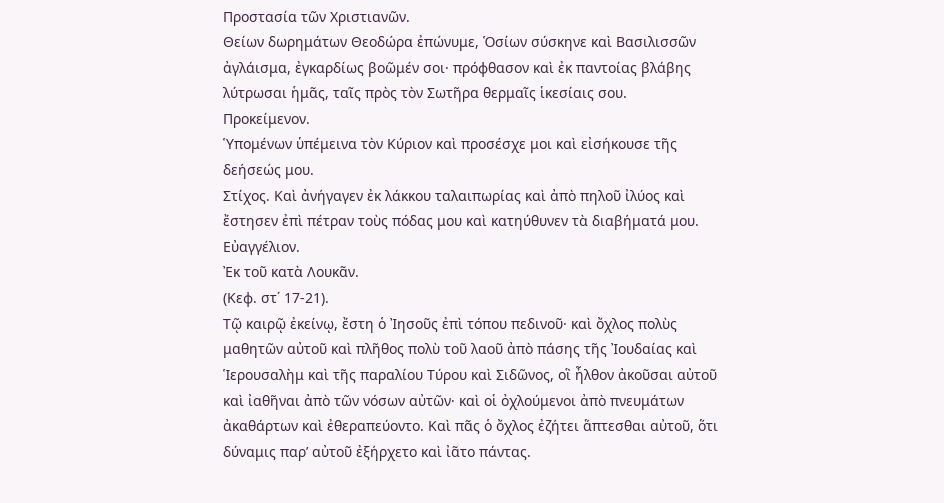Προστασία τῶν Χριστιανῶν.
Θείων δωρημάτων Θεοδώρα ἐπώνυμε, Ὁσίων σύσκηνε καὶ Βασιλισσῶν ἀγλάισμα, ἐγκαρδίως βοῶμέν σοι· πρόφθασον καὶ ἐκ παντοίας βλάβης λύτρωσαι ἡμᾶς, ταῖς πρὸς τὸν Σωτῆρα θερμαῖς ἱκεσίαις σου.
Προκείμενον.
Ὑπομένων ὑπέμεινα τὸν Κύριον καὶ προσέσχε μοι καὶ εἰσήκουσε τῆς δεήσεώς μου.
Στίχος. Καὶ ἀνήγαγεν ἐκ λάκκου ταλαιπωρίας καὶ ἀπὸ πηλοῦ ἰλύος καὶ ἔστησεν ἐπὶ πέτραν τοὺς πόδας μου καὶ κατηύθυνεν τὰ διαβήματά μου.
Εὐαγγέλιον.
Ἐκ τοῦ κατὰ Λουκᾶν.
(Κεφ. στ΄ 17-21).
Τῷ καιρῷ ἐκείνῳ, ἔστη ὁ Ἰησοῦς ἐπὶ τόπου πεδινοῦ· καὶ ὄχλος πολὺς μαθητῶν αὐτοῦ καὶ πλῆθος πολὺ τοῦ λαοῦ ἀπὸ πάσης τῆς Ἰουδαίας καὶ Ἱερουσαλὴμ καὶ τῆς παραλίου Τύρου καὶ Σιδῶνος, οἳ ἦλθον ἀκοῦσαι αὐτοῦ καὶ ἰαθῆναι ἀπὸ τῶν νόσων αὐτῶν· καὶ οἱ ὀχλούμενοι ἀπὸ πνευμάτων ἀκαθάρτων καὶ ἐθεραπεύοντο. Καὶ πᾶς ὁ ὄχλος ἐζήτει ἅπτεσθαι αὐτοῦ, ὅτι δύναμις παρ’ αὐτοῦ ἐξήρχετο καὶ ἰᾶτο πάντας.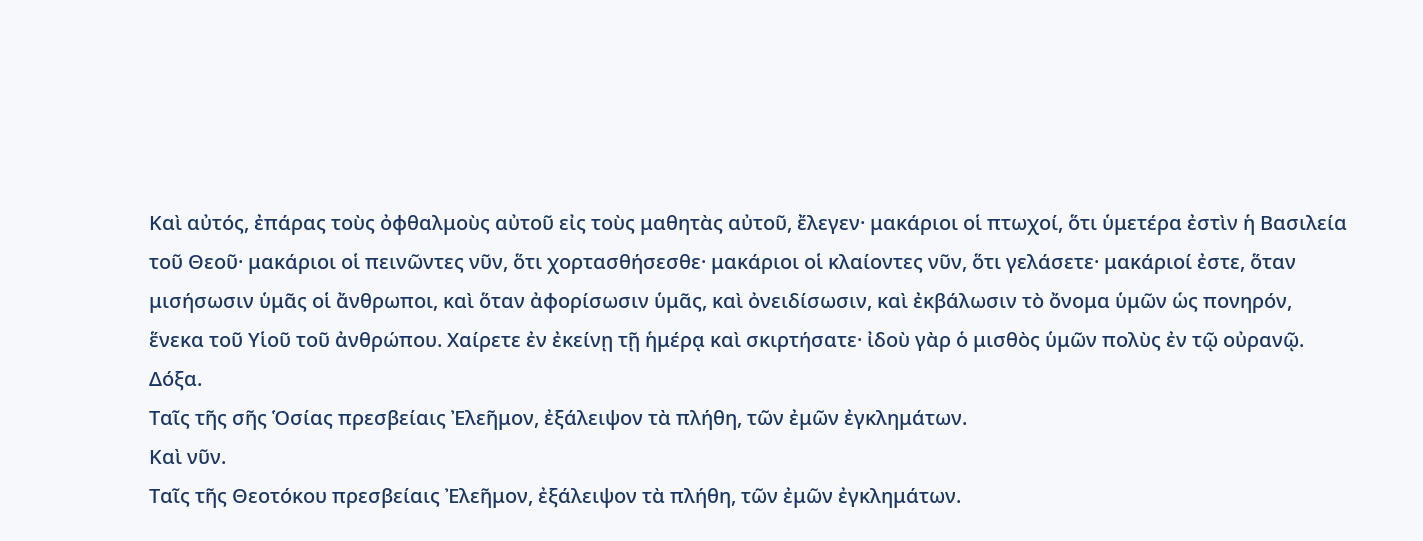Καὶ αὐτός, ἐπάρας τοὺς ὀφθαλμοὺς αὐτοῦ εἰς τοὺς μαθητὰς αὐτοῦ, ἔλεγεν· μακάριοι οἱ πτωχοί, ὅτι ὑμετέρα ἐστὶν ἡ Βασιλεία τοῦ Θεοῦ· μακάριοι οἱ πεινῶντες νῦν, ὅτι χορτασθήσεσθε· μακάριοι οἱ κλαίοντες νῦν, ὅτι γελάσετε· μακάριοί ἐστε, ὅταν μισήσωσιν ὑμᾶς οἱ ἄνθρωποι, καὶ ὅταν ἀφορίσωσιν ὑμᾶς, καὶ ὀνειδίσωσιν, καὶ ἐκβάλωσιν τὸ ὄνομα ὑμῶν ὡς πονηρόν, ἕνεκα τοῦ Υἱοῦ τοῦ ἀνθρώπου. Χαίρετε ἐν ἐκείνῃ τῇ ἡμέρᾳ καὶ σκιρτήσατε· ἰδοὺ γὰρ ὁ μισθὸς ὑμῶν πολὺς ἐν τῷ οὐρανῷ.
Δόξα.
Ταῖς τῆς σῆς Ὁσίας πρεσβείαις Ἐλεῆμον, ἐξάλειψον τὰ πλήθη, τῶν ἐμῶν ἐγκλημάτων.
Καὶ νῦν.
Ταῖς τῆς Θεοτόκου πρεσβείαις Ἐλεῆμον, ἐξάλειψον τὰ πλήθη, τῶν ἐμῶν ἐγκλημάτων.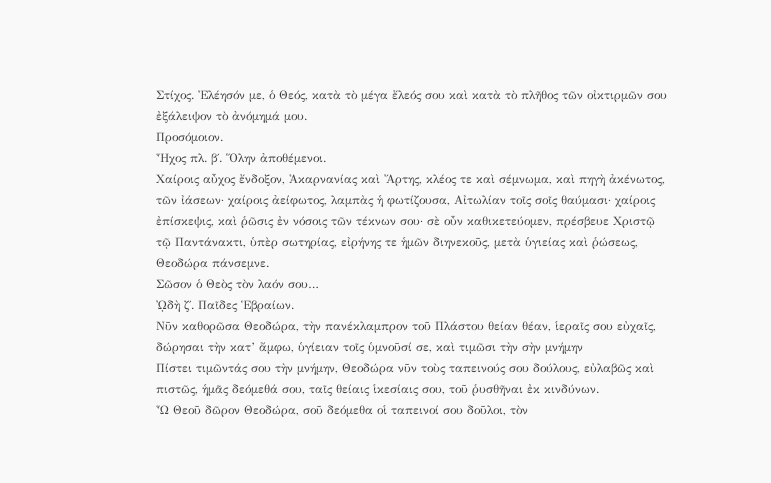Στίχος. Ἐλέησόν με, ὁ Θεός, κατὰ τὸ μέγα ἔλεός σου καὶ κατὰ τὸ πλῆθος τῶν οἰκτιρμῶν σου ἐξάλειψον τὸ ἀνόμημά μου.
Προσόμοιον.
Ἦχος πλ. β΄. Ὅλην ἀποθέμενοι.
Χαίροις αὖχος ἔνδοξον, Ἀκαρνανίας καὶ Ἄρτης, κλέος τε καὶ σέμνωμα, καὶ πηγὴ ἀκένωτος, τῶν ἰάσεων· χαίροις ἀείφωτος, λαμπὰς ἡ φωτίζουσα, Αἰτωλίαν τοῖς σοῖς θαύμασι· χαίροις ἐπίσκεψις, καὶ ῥῶσις ἐν νόσοις τῶν τέκνων σου· σὲ οὖν καθικετεύομεν, πρέσβευε Χριστῷ τῷ Παντάνακτι, ὑπὲρ σωτηρίας, εἰρήνης τε ἡμῶν διηνεκοῦς, μετὰ ὑγιείας καὶ ῥώσεως, Θεοδώρα πάνσεμνε.
Σῶσον ὁ Θεὸς τὸν λαόν σου…
ᾨδὴ ζ΄. Παῖδες Ἑβραίων.
Νῦν καθορῶσα Θεοδώρα, τὴν πανέκλαμπρον τοῦ Πλάστου θείαν θέαν, ἱεραῖς σου εὐχαῖς, δώρησαι τὴν κατ’ ἄμφω, ὑγίειαν τοῖς ὑμνοῦσί σε, καὶ τιμῶσι τὴν σὴν μνήμην
Πίστει τιμῶντάς σου τὴν μνήμην, Θεοδώρα νῦν τοὺς ταπεινούς σου δούλους, εὐλαβῶς καὶ πιστῶς, ἡμᾶς δεόμεθά σου, ταῖς θείαις ἱκεσίαις σου, τοῦ ῥυσθῆναι ἐκ κινδύνων.
Ὦ Θεοῦ δῶρον Θεοδώρα, σοῦ δεόμεθα οἱ ταπεινοί σου δοῦλοι, τὸν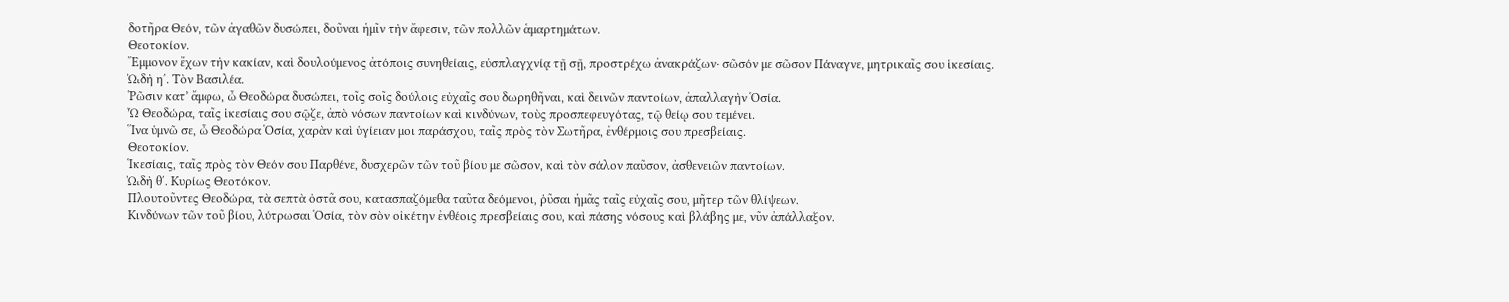δοτῆρα Θεόν, τῶν ἀγαθῶν δυσώπει, δοῦναι ἡμῖν τὴν ἄφεσιν, τῶν πολλῶν ἁμαρτημάτων.
Θεοτοκίον.
Ἔμμονον ἔχων τὴν κακίαν, καὶ δουλούμενος ἀτόποις συνηθείαις, εὐσπλαγχνίᾳ τῇ σῇ, προστρέχω ἀνακράζων· σῶσόν με σῶσον Πάναγνε, μητρικαῖς σου ἱκεσίαις.
ᾨδὴ η΄. Τὸν Βασιλέα.
Ῥῶσιν κατ’ ἄμφω, ὦ Θεοδώρα δυσώπει, τοῖς σοῖς δούλοις εὐχαῖς σου δωρηθῆναι, καὶ δεινῶν παντοίων, ἀπαλλαγὴν Ὁσία.
Ὦ Θεοδώρα, ταῖς ἱκεσίαις σου σῷζε, ἀπὸ νόσων παντοίων καὶ κινδύνων, τοὺς προσπεφευγότας, τῷ θείῳ σου τεμένει.
Ἵνα ὑμνῶ σε, ὦ Θεοδώρα Ὁσία, χαρὰν καὶ ὑγίειαν μοι παράσχου, ταῖς πρὸς τὸν Σωτῆρα, ἐνθέρμοις σου πρεσβείαις.
Θεοτοκίον.
Ἱκεσίαις, ταῖς πρὸς τὸν Θεόν σου Παρθένε, δυσχερῶν τῶν τοῦ βίου με σῶσον, καὶ τὸν σάλον παῦσον, ἀσθενειῶν παντοίων.
ᾨδὴ θ΄. Κυρίως Θεοτόκον.
Πλουτοῦντες Θεοδώρα, τὰ σεπτὰ ὀστᾶ σου, κατασπαζόμεθα ταῦτα δεόμενοι, ῥῦσαι ἡμᾶς ταῖς εὐχαῖς σου, μῆτερ τῶν θλίψεων.
Κινδύνων τῶν τοῦ βίου, λύτρωσαι Ὁσία, τὸν σὸν οἰκέτην ἐνθέοις πρεσβείαις σου, καὶ πάσης νόσους καὶ βλάβης με, νῦν ἀπάλλαξον.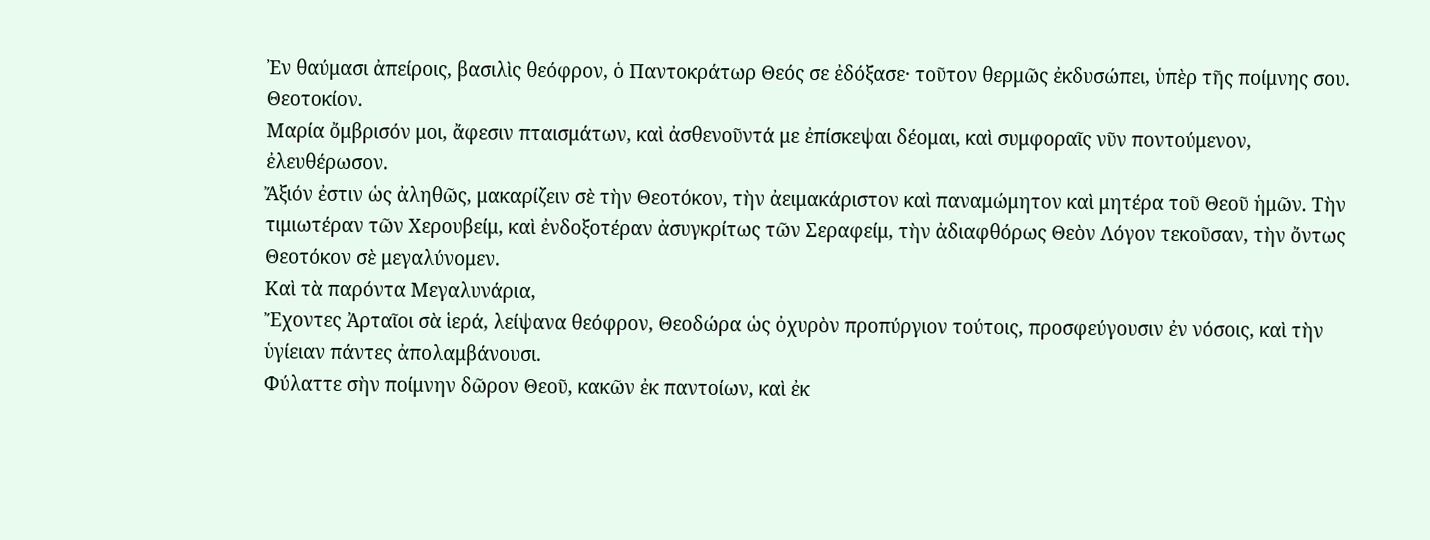Ἐν θαύμασι ἀπείροις, βασιλὶς θεόφρον, ὁ Παντοκράτωρ Θεός σε ἐδόξασε· τοῦτον θερμῶς ἐκδυσώπει, ὑπὲρ τῆς ποίμνης σου.
Θεοτοκίον.
Μαρία ὄμβρισόν μοι, ἄφεσιν πταισμάτων, καὶ ἀσθενοῦντά με ἐπίσκεψαι δέομαι, καὶ συμφοραῖς νῦν ποντούμενον, ἐλευθέρωσον.
Ἄξιόν ἐστιν ὡς ἀληθῶς, μακαρίζειν σὲ τὴν Θεοτόκον, τὴν ἀειμακάριστον καὶ παναμώμητον καὶ μητέρα τοῦ Θεοῦ ἡμῶν. Τὴν τιμιωτέραν τῶν Χερουβείμ, καὶ ἐνδοξοτέραν ἀσυγκρίτως τῶν Σεραφείμ, τὴν ἀδιαφθόρως Θεὸν Λόγον τεκοῦσαν, τὴν ὄντως Θεοτόκον σὲ μεγαλύνομεν.
Καὶ τὰ παρόντα Μεγαλυνάρια,
Ἔχοντες Ἀρταῖοι σὰ ἱερά, λείψανα θεόφρον, Θεοδώρα ὡς ὀχυρὸν προπύργιον τούτοις, προσφεύγουσιν ἐν νόσοις, καὶ τὴν ὑγίειαν πάντες ἀπολαμβάνουσι.
Φύλαττε σὴν ποίμνην δῶρον Θεοῦ, κακῶν ἐκ παντοίων, καὶ ἐκ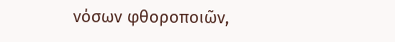νόσων φθοροποιῶν,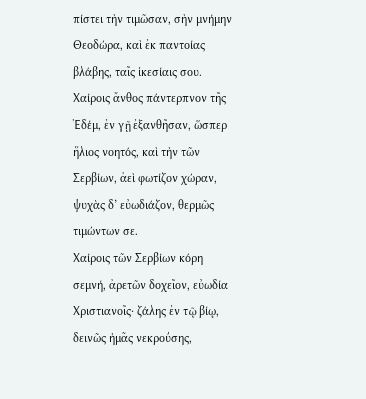πίστει τὴν τιμῶσαν, σὴν μνήμην Θεοδώρα, καὶ ἐκ παντοίας βλάβης, ταῖς ἱκεσίαις σου.
Χαίροις ἄνθος πάντερπνον τῆς Ἐδέμ, ἐν γῇ ἐξανθῆσαν, ὥσπερ ἥλιος νοητός, καὶ τὴν τῶν Σερβίων, ἀεὶ φωτίζον χώραν, ψυχὰς δ’ εὐωδιάζον, θερμῶς τιμώντων σε.
Χαίροις τῶν Σερβίων κόρη σεμνή, ἀρετῶν δοχεῖον, εὐωδία Χριστιανοῖς· ζάλης ἐν τῷ βίῳ, δεινῶς ἡμᾶς νεκρούσης,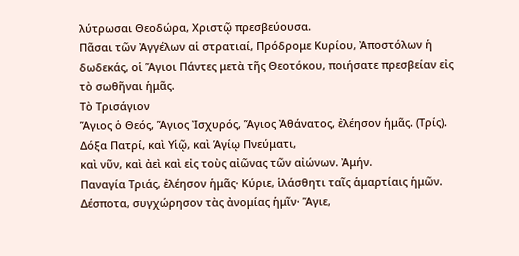λύτρωσαι Θεοδώρα, Χριστῷ πρεσβεύουσα.
Πᾶσαι τῶν Ἀγγέλων αἱ στρατιαί, Πρόδρομε Κυρίου, Ἀποστόλων ἡ δωδεκάς, οἱ Ἅγιοι Πάντες μετὰ τῆς Θεοτόκου, ποιήσατε πρεσβείαν εἰς τὸ σωθῆναι ἡμᾶς.
Τὸ Τρισάγιον
Ἅγιος ὁ Θεός, Ἅγιος Ἰσχυρός, Ἅγιος Ἀθάνατος, ἐλέησον ἡμᾶς. (Τρίς).
Δόξα Πατρί, καὶ Υἱῷ, καὶ Ἁγίῳ Πνεύματι,
καὶ νῦν, καὶ ἀεὶ καὶ εἰς τοὺς αἰῶνας τῶν αἰώνων. Ἀμήν.
Παναγία Τριάς, ἐλέησον ἡμᾶς· Κύριε, ἱλάσθητι ταῖς ἁμαρτίαις ἡμῶν. Δέσποτα, συγχώρησον τὰς ἀνομίας ἡμῖν· Ἅγιε,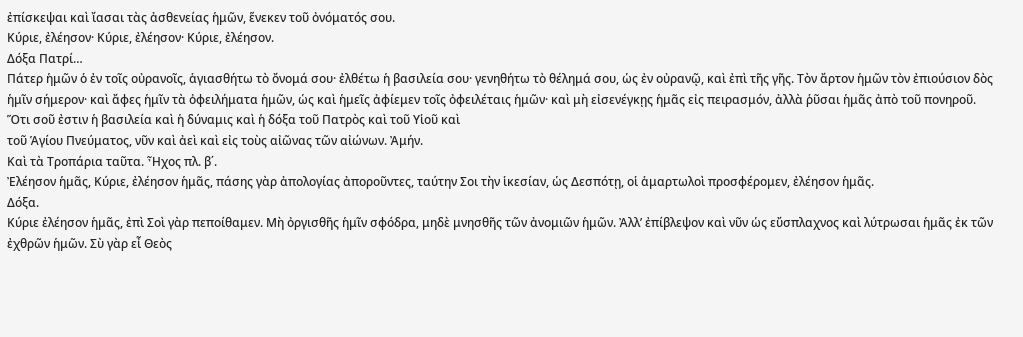ἐπίσκεψαι καὶ ἴασαι τὰς ἀσθενείας ἡμῶν, ἕνεκεν τοῦ ὀνόματός σου.
Κύριε, ἐλέησον· Κύριε, ἐλέησον· Κύριε, ἐλέησον.
Δόξα Πατρί…
Πάτερ ἡμῶν ὁ ἐν τοῖς οὐρανοῖς, ἁγιασθήτω τὸ ὄνομά σου· ἐλθέτω ἡ βασιλεία σου· γενηθήτω τὸ θέλημά σου, ὡς ἐν οὐρανῷ, καὶ ἐπὶ τῆς γῆς. Τὸν ἄρτον ἡμῶν τὸν ἐπιούσιον δὸς ἡμῖν σήμερον· καὶ ἄφες ἡμῖν τὰ ὀφειλήματα ἡμῶν, ὡς καὶ ἡμεῖς ἀφίεμεν τοῖς ὀφειλέταις ἡμῶν· καὶ μὴ εἰσενέγκῃς ἡμᾶς εἰς πειρασμόν, ἀλλὰ ῥῦσαι ἡμᾶς ἀπὸ τοῦ πονηροῦ.
Ὅτι σοῦ ἐστιν ἡ βασιλεία καὶ ἡ δύναμις καὶ ἡ δόξα τοῦ Πατρὸς καὶ τοῦ Υἱοῦ καὶ
τοῦ Ἁγίου Πνεύματος, νῦν καὶ ἀεὶ καὶ εἰς τοὺς αἰῶνας τῶν αἰώνων. Ἀμήν.
Καὶ τὰ Τροπάρια ταῦτα. Ἦχος πλ. β΄.
Ἐλέησον ἡμᾶς, Κύριε, ἐλέησον ἡμᾶς, πάσης γὰρ ἀπολογίας ἀποροῦντες, ταύτην Σοι τὴν ἱκεσίαν, ὡς Δεσπότῃ, οἱ ἁμαρτωλοὶ προσφέρομεν, ἐλέησον ἡμᾶς.
Δόξα.
Κύριε ἐλέησον ἡμᾶς, ἐπὶ Σοὶ γὰρ πεποίθαμεν. Μὴ ὀργισθῆς ἡμῖν σφόδρα, μηδὲ μνησθῆς τῶν ἀνομιῶν ἡμῶν. Ἀλλ’ ἐπίβλεψον καὶ νῦν ὡς εὔσπλαχνος καὶ λύτρωσαι ἡμᾶς ἐκ τῶν ἐχθρῶν ἡμῶν. Σὺ γὰρ εἶ Θεὸς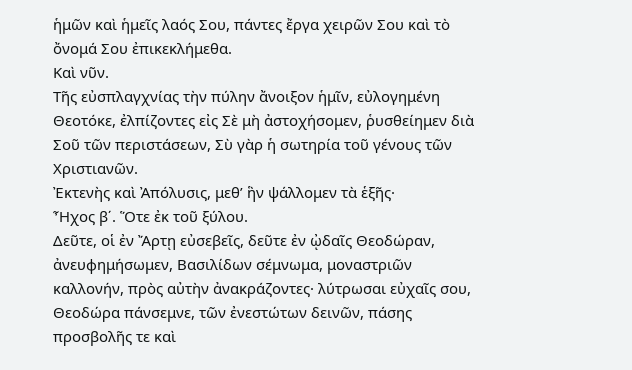ἡμῶν καὶ ἡμεῖς λαός Σου, πάντες ἔργα χειρῶν Σου καὶ τὸ ὄνομά Σου ἐπικεκλήμεθα.
Καὶ νῦν.
Τῆς εὐσπλαγχνίας τὴν πύλην ἄνοιξον ἡμῖν, εὐλογημένη Θεοτόκε, ἐλπίζοντες εἰς Σὲ μὴ ἀστοχήσομεν, ῥυσθείημεν διὰ Σοῦ τῶν περιστάσεων, Σὺ γὰρ ἡ σωτηρία τοῦ γένους τῶν Χριστιανῶν.
Ἐκτενὴς καὶ Ἀπόλυσις, μεθ’ ἣν ψάλλομεν τὰ ἑξῆς·
Ἦχος β΄. Ὅτε ἐκ τοῦ ξύλου.
Δεῦτε, οἱ ἐν Ἄρτῃ εὐσεβεῖς, δεῦτε ἐν ᾠδαῖς Θεοδώραν, ἀνευφημήσωμεν, Βασιλίδων σέμνωμα, μοναστριῶν καλλονήν, πρὸς αὐτὴν ἀνακράζοντες· λύτρωσαι εὐχαῖς σου, Θεοδώρα πάνσεμνε, τῶν ἐνεστώτων δεινῶν, πάσης προσβολῆς τε καὶ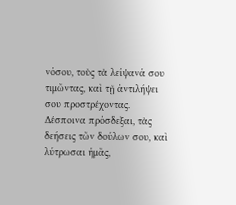νόσου, τοὺς τὰ λείψανά σου τιμῶντας, καὶ τῇ ἀντιλήψει σου προστρέχοντας.
Δέσποινα πρόσδεξαι, τὰς δεήσεις τῶν δούλων σου, καὶ λύτρωσαι ἡμᾶς,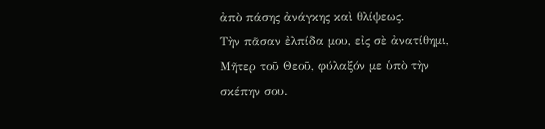ἀπὸ πάσης ἀνάγκης καὶ θλίψεως.
Τὴν πᾶσαν ἐλπίδα μου, εἰς σὲ ἀνατίθημι, Μῆτερ τοῦ Θεοῦ, φύλαξόν με ὑπὸ τὴν σκέπην σου.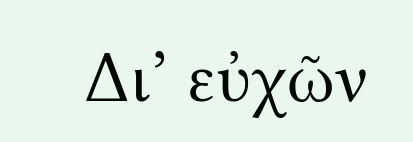Δι’ εὐχῶν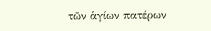τῶν ἁγίων πατέρων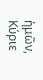ἡμῶν,
Κύριε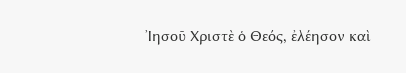Ἰησοῦ Χριστὲ ὁ Θεός, ἐλέησον καὶ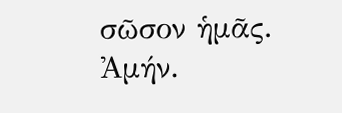σῶσον ἡμᾶς.
Ἀμήν.